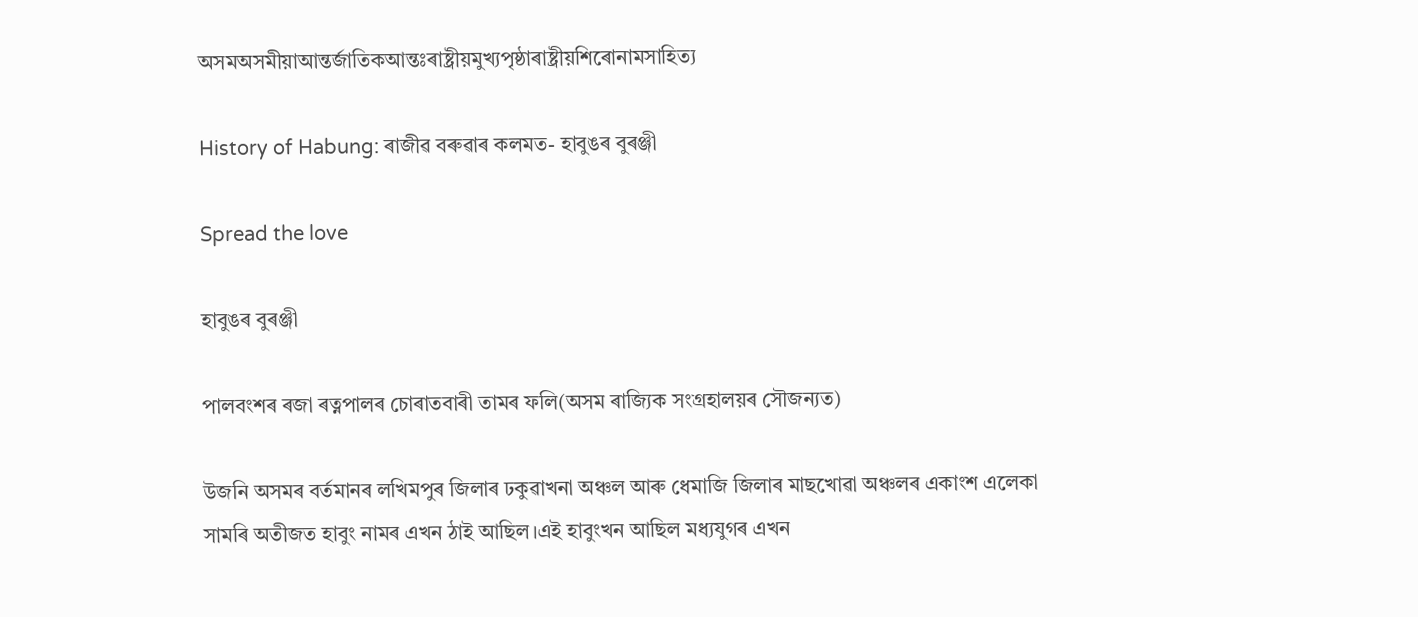অসমঅসমীয়াআন্তর্জাতিকআন্তঃৰাষ্ট্ৰীয়মুখ্যপৃষ্ঠাৰাষ্ট্ৰীয়শিৰোনামসাহিত্য

History of Habung: ৰাজীৱ বৰুৱাৰ কলমত- হাবুঙৰ বুৰঞ্জী

Spread the love

হাবুঙৰ বুৰঞ্জী

পালবংশৰ ৰজা ৰত্নপালৰ চোৰাতবাৰী তামৰ ফলি(অসম ৰাজ্যিক সংগ্ৰহালয়ৰ সৌজন্যত)

উজনি অসমৰ বৰ্তমানৰ লখিমপুৰ জিলাৰ ঢকুৱাখনা অঞ্চল আৰু ধেমাজি জিলাৰ মাছখোৱা অঞ্চলৰ একাংশ এলেকা সামৰি অতীজত হাবুং নামৰ এখন ঠাই আছিল।এই হাবুংখন আছিল মধ্যযুগৰ এখন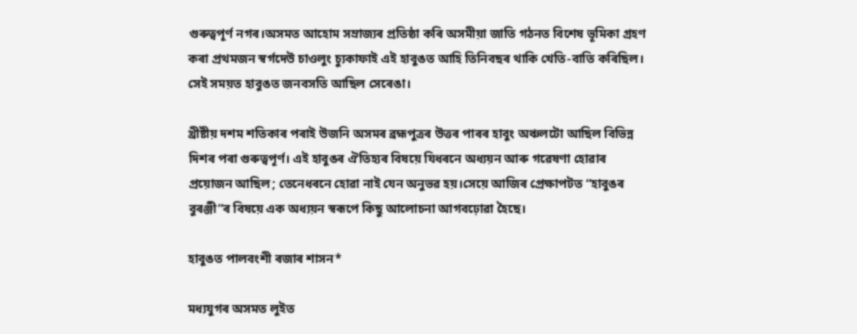গুৰুত্বপূৰ্ণ নগৰ।অসমত আহোম সম্ৰাজ্যৰ প্ৰতিষ্ঠা কৰি অসমীয়া জাতি গঠনত বিশেষ ভূমিকা গ্ৰহণ কৰা প্ৰথমজন স্বৰ্গদেউ চাওলুং চ্যুকাফাই এই হাবুঙত আহি তিনিবছৰ থাকি খেতি-বাতি কৰিছিল। সেই সময়ত হাবুঙত জনবসতি আছিল সেৰেঙা।

খ্ৰীষ্টীয় দশম শতিকাৰ পৰাই উজনি অসমৰ ব্ৰহ্মপুত্ৰৰ উত্তৰ পাৰৰ হাবুং অঞ্চলটো আছিল বিভিন্ন দিশৰ পৰা গুৰুত্বপূৰ্ণ। এই হাবুঙৰ ঐতিহ্যৰ বিষয়ে যিধৰনে অধ্যয়ন আৰু গৱেষণা হোৱাৰ প্ৰয়োজন আছিল; তেনেধৰনে হোৱা নাই যেন অনুভৱ হয়।সেয়ে আজিৰ প্ৰেক্ষাপটত “হাবুঙৰ বুৰঞ্জী”ৰ বিষয়ে এক অধ্যয়ন স্বৰূপে কিছু আলোচনা আগবঢ়োৱা হৈছে।

হাবুঙত পালবংশী ৰজাৰ শাসন*

মধ্যযুগৰ অসমত লুইত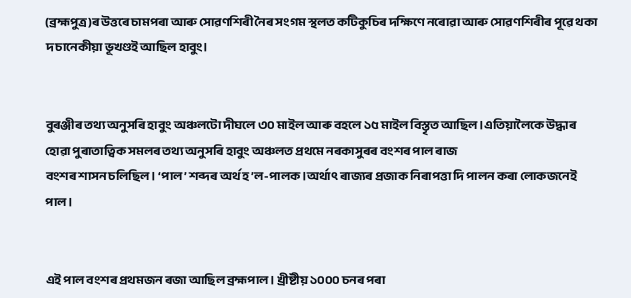(ব্ৰহ্মপুত্ৰ)ৰ উত্তৰে চামপৰা আৰু সোৱণশিৰী নৈৰ সংগম স্থলত কটিকুচিৰ দক্ষিণে নৰোৱা আৰু সোৱণশিৰীৰ পূৱে থকা দ চানেকীয়া ভূখণ্ডই আছিল হাবুং।


বুৰঞ্জীৰ তথ্য অনুসৰি হাবুং অঞ্চলটো দীঘলে ৩০ মাইল আৰু বহলে ১৫ মাইল বিস্তৃত আছিল।এতিয়ালৈকে উদ্ধাৰ হোৱা পুৰাতাত্বিক সমলৰ তথ্য অনুসৰি হাবুং অঞ্চলত প্ৰথমে নৰকাসুৰৰ বংশৰ পাল ৰাজ
বংশৰ শাসন চলিছিল। ‘পাল’ শব্দৰ অৰ্থ হ’ল-পালক।অৰ্থাৎ ৰাজ্যৰ প্ৰজাক নিৰাপত্তা দি পালন কৰা লোকজনেই পাল।


এই পাল বংশৰ প্ৰথমজন ৰজা আছিল ব্ৰহ্মপাল। খ্ৰীষ্টীয় ১০০০ চনৰ পৰা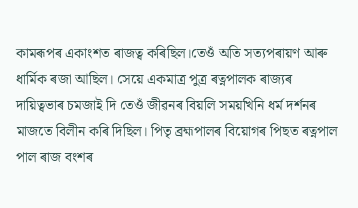কামৰূপৰ একাংশত ৰাজত্ব কৰিছিল।তেওঁ অতি সত্যপৰায়ণ আৰু ধাৰ্মিক ৰজা আছিল। সেয়ে একমাত্ৰ পুত্ৰ ৰত্নপালক ৰাজ্যৰ দায়িত্বভাৰ চমজাই দি তেওঁ জীৱনৰ বিয়লি সময়খিনি ধৰ্ম দৰ্শনৰ মাজতে বিলীন কৰি দিছিল। পিতৃ ব্ৰহ্মপালৰ বিয়োগৰ পিছত ৰত্নপাল পাল ৰাজ বংশৰ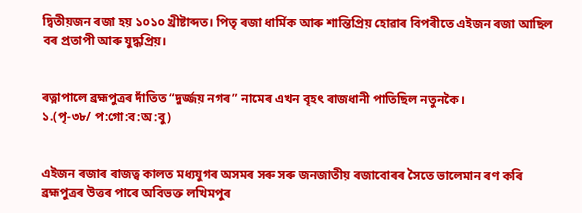দ্বিতীয়জন ৰজা হয় ১০১০ খ্ৰীষ্টাব্দত। পিতৃ ৰজা ধাৰ্মিক আৰু শান্তিপ্ৰিয় হোৱাৰ বিপৰীতে এইজন ৰজা আছিল বৰ প্ৰতাপী আৰু যুদ্ধপ্ৰিয়।


ৰত্নাপালে ব্ৰহ্মপুত্ৰৰ দাঁতিত “দুৰ্জ্জয় নগৰ” নামেৰ এখন বৃহৎ ৰাজধানী পাতিছিল নতুনকৈ।
১.(পৃ-৩৮/ প:গো:ব:অ:বু)


এইজন ৰজাৰ ৰাজত্ব কালত মধ্যযুগৰ অসমৰ সৰু সৰু জনজাতীয় ৰজাবোৰৰ সৈতে ভালেমান ৰণ কৰি ব্ৰহ্মপুত্ৰৰ উত্তৰ পাৰে অবিভক্ত লখিমপুৰ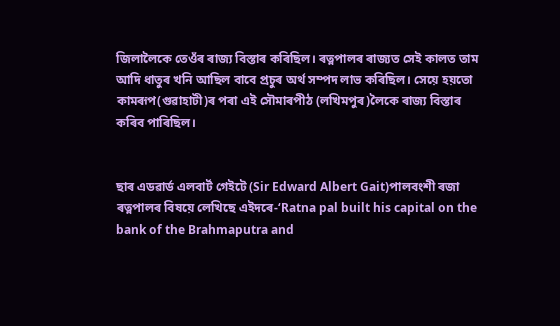জিলালৈকে তেওঁৰ ৰাজ্য বিস্তাৰ কৰিছিল। ৰত্নপালৰ ৰাজ্যত সেই কালত তাম আদি ধাতুৰ খনি আছিল বাবে প্ৰচুৰ অৰ্থ সম্পদ লাভ কৰিছিল। সেয়ে হয়তো কামৰূপ(গুৱাহাটী)ৰ পৰা এই সৌমাৰপীঠ (লখিমপুৰ)লৈকে ৰাজ্য বিস্তাৰ কৰিব পাৰিছিল।


ছাৰ এডৱাৰ্ড এলবাৰ্ট গেইটে (Sir Edward Albert Gait)পালবংশী ৰজা ৰত্নপালৰ বিষয়ে লেখিছে এইদৰে-‘Ratna pal built his capital on the bank of the Brahmaputra and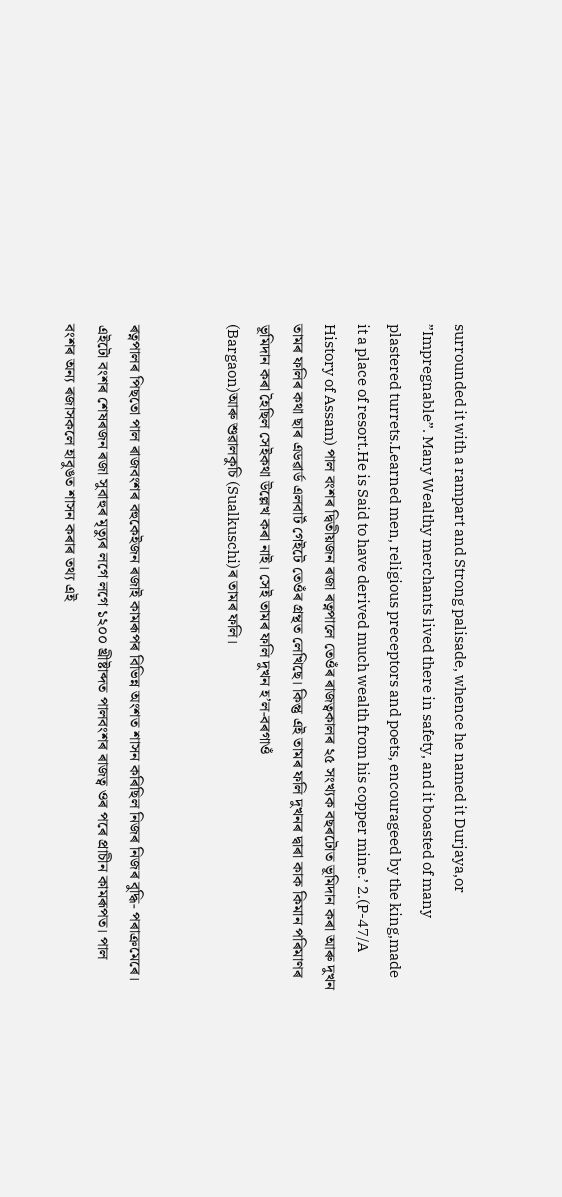surrounded it with a rampart and Strong palisade, whence he named it Durjaya,or ”Impregnable”. Many Wealthy merchants lived there in safety, and it boasted of many plastered turrets.Learned men, religious preceptors and poets, encourageed by the king,made it a place of resort.He is Said to have derived much wealth from his copper mine.’ 2.(P-47/A History of Assam) পাল বংশৰ দ্বিতীয়জন ৰজা ৰত্নপালে তেওঁৰ ৰাজত্বকালৰ ২৫ সংখ্যক বছৰটোত ভূমিদান কৰা আৰু দুখন তামৰ ফলিৰ কথা ছাৰ এডৱাৰ্ড এলবাৰ্ট গেইটে তেওঁৰ গ্ৰন্থত লেখিছে। কিন্তু এই তামৰ ফলি দুখনৰ দ্বাৰা কাক কিমান পৰিমাণৰ ভূমিদান কৰা হৈছিল সেইকথা উল্লেখ কৰা নাই। সেই তামৰ ফলি দুখন হ’ল-বৰগাওঁ
(Bargaon)আৰু শুৱালকুচি (Sualkuschi)ৰ তামৰ ফলি।


ৰত্নপালৰ পিছতো পাল ৰাজবংশৰ বহুকেইজন ৰজাই কামৰূপৰ বিভিন্ন অংশত শাসন কৰিছিল নিজৰ নিজৰ বুদ্ধি- পৰাক্ৰমেৰে। এইটো বংশৰ শেষৰজন ৰজা সুবাহুৰ মৃত্যুৰ লগে লগে ১২০০ খ্ৰীষ্টাব্দত পালবংশৰ ৰাজত্ব ওৰ পৰে প্ৰাচীন কামৰূপত। পাল বংশৰ অন্য ৰজাসকলে হাবুঙত শাসন কৰাৰ তথ্য এই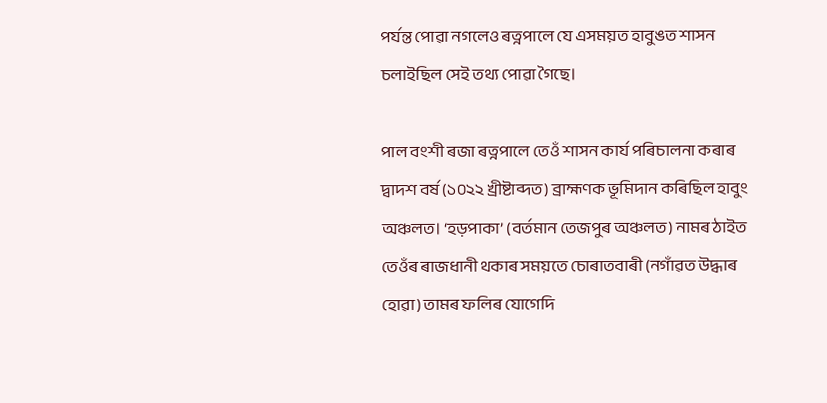পৰ্যন্ত পোৱা নগলেও ৰত্নপালে যে এসময়ত হাবুঙত শাসন চলাইছিল সেই তথ্য পোৱা গৈছে।

পাল বংশী ৰজা ৰত্নপালে তেওঁ শাসন কাৰ্য পৰিচালনা কৰাৰ দ্বাদশ বৰ্ষ (১০২২ খ্ৰীষ্টাব্দত) ব্ৰাহ্মণক ভূমিদান কৰিছিল হাবুং অঞ্চলত। ‘হড়পাকা’ (বৰ্তমান তেজপুৰ অঞ্চলত) নামৰ ঠাইত তেওঁৰ ৰাজধানী থকাৰ সময়তে চোৰাতবাৰী (নগাঁৱত উদ্ধাৰ হোৱা) তামৰ ফলিৰ যোগেদি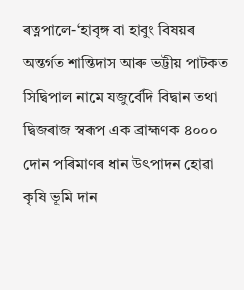ৰত্নপালে-‘হাবৃঙ্গ বা হাবুং বিষয়ৰ অন্তৰ্গত শান্তিদাস আৰু ভট্টীয় পাটকত সিদ্বিপাল নামে যজুৰ্বেদি বিদ্বান তথা দ্বিজৰাজ স্বৰূপ এক ব্ৰাহ্মণক ৪০০০ দোন পৰিমাণৰ ধান উৎপাদন হোৱা কৃষি ভূমি দান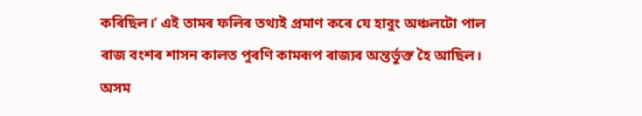কৰিছিল।’ এই তামৰ ফলিৰ তথ্যই প্ৰমাণ কৰে যে হাবুং অঞ্চলটো পাল ৰাজ বংশৰ শাসন কালত পুৰণি কামৰূপ ৰাজ্যৰ অন্তৰ্ভুক্ত হৈ আছিল। অসম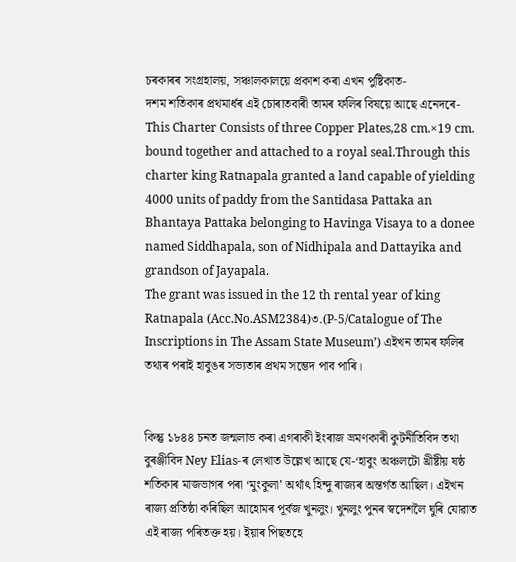চৰকাৰৰ সংগ্ৰহালয়, সঞ্চালকালয়ে প্ৰকাশ কৰা এখন পুষ্টিকাত-
দশম শতিকাৰ প্ৰথমাৰ্ধৰ এই চোৰাতবাৰী তামৰ ফলিৰ বিষয়ে আছে এনেদৰে-This Charter Consists of three Copper Plates,28 cm.×19 cm. bound together and attached to a royal seal.Through this charter king Ratnapala granted a land capable of yielding 4000 units of paddy from the Santidasa Pattaka an Bhantaya Pattaka belonging to Havinga Visaya to a donee named Siddhapala, son of Nidhipala and Dattayika and grandson of Jayapala.
The grant was issued in the 12 th rental year of king Ratnapala (Acc.No.ASM2384)৩.(P-5/Catalogue of The Inscriptions in The Assam State Museum’) এইখন তামৰ ফলিৰ তথ্যৰ পৰাই হাবুঙৰ সভ্যতাৰ প্ৰথম সম্ভেদ পাব পাৰি।


কিন্তু ১৮৪৪ চনত জন্মলাভ কৰা এগৰাকী ইংৰাজ ভ্ৰমণকাৰী কুটনীতিবিদ তথা বুৰঞ্জীবিদ Ney Elias-ৰ লেখাত উল্লেখ আছে যে-‘হাবুং অঞ্চলটো খ্ৰীষ্টীয় ষষ্ঠ শতিকাৰ মাজভাগৰ পৰা ‘মুংকুলা’ অৰ্থাৎ হিন্দু ৰাজ্যৰ অন্তৰ্গত আছিল। এইখন ৰাজ্য প্ৰতিষ্ঠা কৰিছিল আহোমৰ পূৰ্বজ খুনলুং। খুনলুং পুনৰ স্বদেশলৈ ঘুৰি যোৱাত এই ৰাজ্য পৰিতক্ত হয়। ইয়াৰ পিছতহে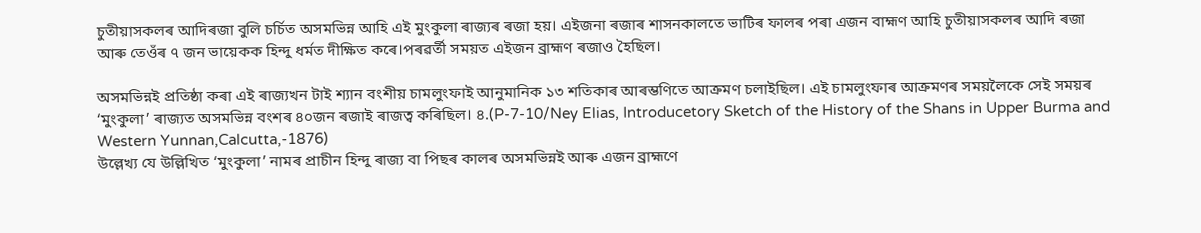চুতীয়াসকলৰ আদিৰজা বুলি চৰ্চিত অসমভিন্ন আহি এই মুংকুলা ৰাজ্যৰ ৰজা হয়। এইজনা ৰজাৰ শাসনকালতে ভাটিৰ ফালৰ পৰা এজন বাহ্মণ আহি চুতীয়াসকলৰ আদি ৰজা আৰু তেওঁৰ ৭ জন ভায়েকক হিন্দু ধৰ্মত দীক্ষিত কৰে।পৰৱৰ্তী সময়ত এইজন ব্ৰাহ্মণ ৰজাও হৈছিল।

অসমভিন্নই প্ৰতিষ্ঠা কৰা এই ৰাজ্যখন টাই শ্যান বংশীয় চামলুংফাই আনুমানিক ১৩ শতিকাৰ আৰম্ভণিতে আক্ৰমণ চলাইছিল। এই চামলুংফাৰ আক্ৰমণৰ সময়লৈকে সেই সময়ৰ ‘মুংকুলা’ ৰাজ্যত অসমভিন্ন বংশৰ ৪০জন ৰজাই ৰাজত্ব কৰিছিল। ৪.(P-7-10/Ney Elias, Introducetory Sketch of the History of the Shans in Upper Burma and Western Yunnan,Calcutta,-1876)
উল্লেখ্য যে উল্লিখিত ‘মুংকুলা’ নামৰ প্ৰাচীন হিন্দু ৰাজ্য বা পিছৰ কালৰ অসমভিন্নই আৰু এজন ব্ৰাহ্মণে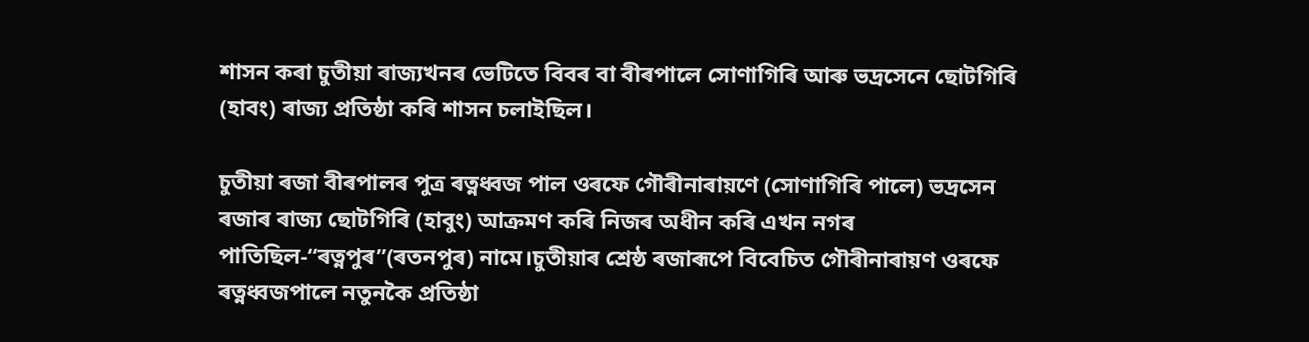শাসন কৰা চুতীয়া ৰাজ্যখনৰ ভেটিতে বিবৰ বা বীৰপালে সোণাগিৰি আৰু ভদ্ৰসেনে ছোটগিৰি (হাবং) ৰাজ্য প্ৰতিষ্ঠা কৰি শাসন চলাইছিল।

চুতীয়া ৰজা বীৰপালৰ পুত্ৰ ৰত্নধ্বজ পাল ওৰফে গৌৰীনাৰায়ণে (সোণাগিৰি পালে) ভদ্ৰসেন ৰজাৰ ৰাজ্য ছোটগিৰি (হাবুং) আক্ৰমণ কৰি নিজৰ অধীন কৰি এখন নগৰ পাতিছিল-“ৰত্নপুৰ”(ৰতনপুৰ) নামে।চুতীয়াৰ শ্রেষ্ঠ ৰজাৰূপে বিবেচিত গৌৰীনাৰায়ণ ওৰফে ৰত্নধ্বজপালে নতুনকৈ প্রতিষ্ঠা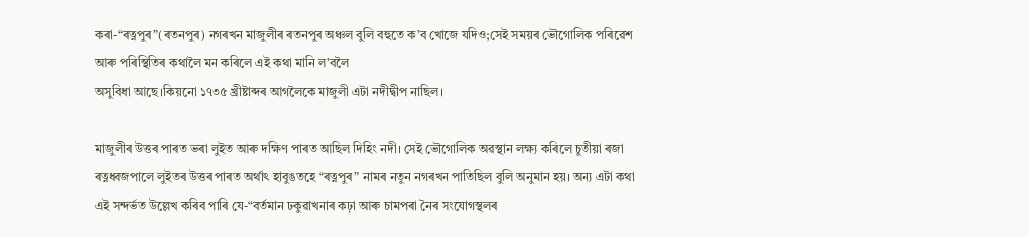কৰা-“ৰত্নপুৰ”(ৰতনপুৰ) নগৰখন মাজুলীৰ ৰতনপুৰ অঞ্চল বুলি বহুতে ক’ব খোজে যদিও;সেই সময়ৰ ভৌগোলিক পৰিৱেশ আৰু পৰিস্থিতিৰ কথালৈ মন কৰিলে এই কথা মানি ল’বলৈ
অসুবিধা আছে।কিয়নো ১৭৩৫ খ্রীষ্টাব্দৰ আগলৈকে মাজুলী এটা নদীদ্বীপ নাছিল।

মাজুলীৰ উত্তৰ পাৰত ভৰা লুইত আৰু দক্ষিণ পাৰত আছিল দিহিং নদী। সেই ভৌগোলিক অৱস্থান লক্ষ্য কৰিলে চুতীয়া ৰজা ৰত্নধ্বজপালে লুইতৰ উত্তৰ পাৰত অর্থাৎ হাবুঙতহে “ৰত্নপুৰ” নামৰ নতুন নগৰখন পাতিছিল বুলি অনুমান হয়। অন্য এটা কথা এই সন্দৰ্ভত উল্লেখ কৰিব পাৰি যে-“বর্তমান ঢকুৱাখনাৰ কঢ়া আৰু চামপৰা নৈৰ সংযোগস্থলৰ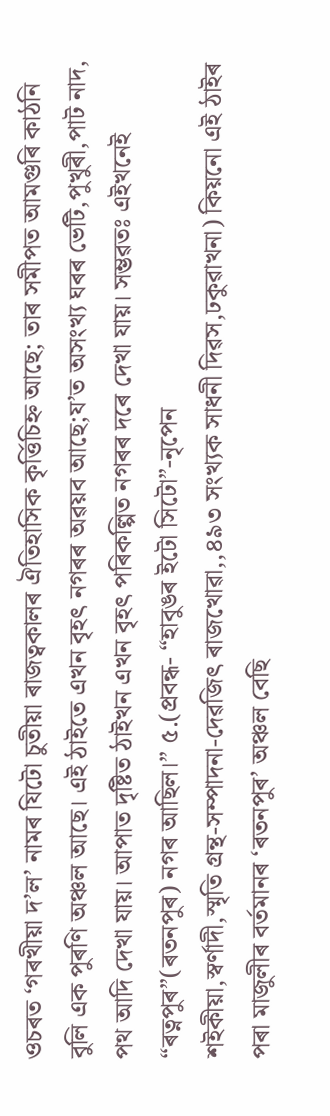ওচৰত ‘গৰখীয়া দ’ল’ নামৰ যিটো চুতীয়া ৰাজত্বকালৰ ঐতিহাসিক কৃৰ্ত্তিচিহ্ন আছে; তাৰ সমীপত আমগুৰি কাঠনি বুলি এক পুৰণি অঞ্চল আছে। এই ঠাইতে এখন বৃহৎ নগৰৰ অৱয়ব আছে;য’ত অসংখ্য ঘৰৰ ভেটি,পুখুৰী,পাট নাদ, পথ আদি দেখা যায়। আপাত দৃষ্টিত ঠাইখন এখন বৃহৎ পৰিকল্পিত নগৰৰ দৰে দেখা যায়। সম্ভৱতঃ এইখনেই “ৰত্নপুৰ”(ৰতনপুৰ) নগৰ আছিল।” ৫.(প্ৰবন্ধ- “হাবুঙৰ ইটো সিটো”-নৃপেন
শইকীয়া,স্বৰ্ণাদী,স্মৃতি গ্ৰন্থ-সম্পাদনা-দেৱজিৎ ৰাজখোৱা,,৪৯৩ সংখ্যক সাধনী দিৱস,ঢকুৱাখনা) কিয়নো এই ঠাইৰ পৰা মাজুলীৰ বৰ্তমানৰ ‘ৰতনপুৰ’ অঞ্চল বেছি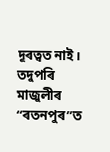দূৰত্বত নাই। তদুপৰি মাজুলীৰ “ৰতনপুৰ”ত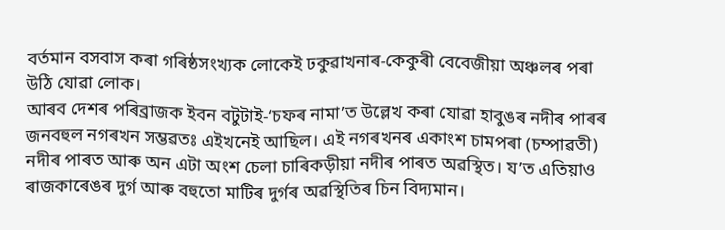বৰ্তমান বসবাস কৰা গৰিষ্ঠসংখ্যক লোকেই ঢকুৱাখনাৰ-কেকুৰী বেবেজীয়া অঞ্চলৰ পৰা উঠি যোৱা লোক।
আৰব দেশৰ পৰিব্ৰাজক ইবন বটুটাই-‘চফৰ নামা’ত উল্লেখ কৰা যোৱা হাবুঙৰ নদীৰ পাৰৰ জনবহুল নগৰখন সম্ভৱতঃ এইখনেই আছিল। এই নগৰখনৰ একাংশ চামপৰা (চম্পাৱতী) নদীৰ পাৰত আৰু অন এটা অংশ চেলা চাৰিকড়ীয়া নদীৰ পাৰত অৱস্থিত। য’ত এতিয়াও ৰাজকাৰেঙৰ দুৰ্গ আৰু বহুতো মাটিৰ দুৰ্গৰ অৱস্থিতিৰ চিন বিদ্যমান।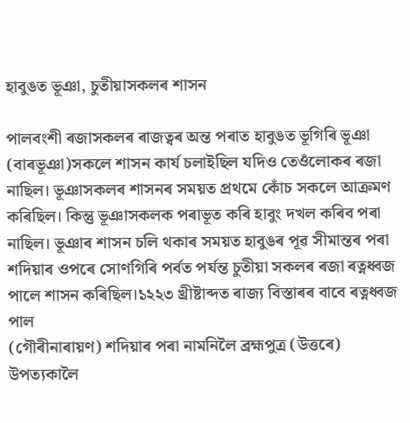হাবুঙত ভূঞা, চুতীয়াসকলৰ শাসন

পালবংশী ৰজাসকলৰ ৰাজত্বৰ অন্ত পৰাত হাবুঙত ভূগিৰি ভূঞা (বাৰভূঞা)সকলে শাসন কাৰ্য চলাইছিল যদিও তেওঁলোকৰ ৰজা নাছিল। ভূঞাসকলৰ শাসনৰ সময়ত প্ৰথমে কোঁচ সকলে আক্ৰমণ কৰিছিল। কিন্তু ভূঞাসকলক পৰাভূত কৰি হাবুং দখল কৰিব পৰা নাছিল। ভূঞাৰ শাসন চলি থকাৰ সময়ত হাবুঙৰ পূৱ সীমান্তৰ পৰা শদিয়াৰ ওপৰে সোণগিৰি পৰ্বত পৰ্যন্ত চুতীয়া সকলৰ ৰজা ৰত্নধ্বজ পালে শাসন কৰিছিল।১২২৩ খ্ৰীষ্টাব্দত ৰাজ্য বিস্তাৰৰ বাবে ৰত্নধ্বজ পাল
(গৌৰীনাৰায়ণ) শদিয়াৰ পৰা নামনিলৈ ব্ৰহ্মপুত্ৰ (উত্তৰে)
উপত্যকালৈ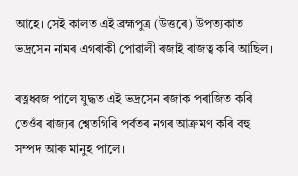আহে। সেই কালত এই ব্ৰহ্মপুত্ৰ (উত্তৰে) উপত্যকাত ভদ্ৰসেন নামৰ এগৰাকী পোৱালী ৰজাই ৰাজত্ব কৰি আছিল।

ৰত্নধ্বজ পালে যুদ্ধত এই ভদ্ৰসেন ৰজাক পৰাজিত কৰি তেওঁৰ ৰাজ্যৰ শ্বেতগিৰি পৰ্বতৰ নগৰ আক্ৰমণ কৰি বহু সম্পদ আৰু মানুহ পালে।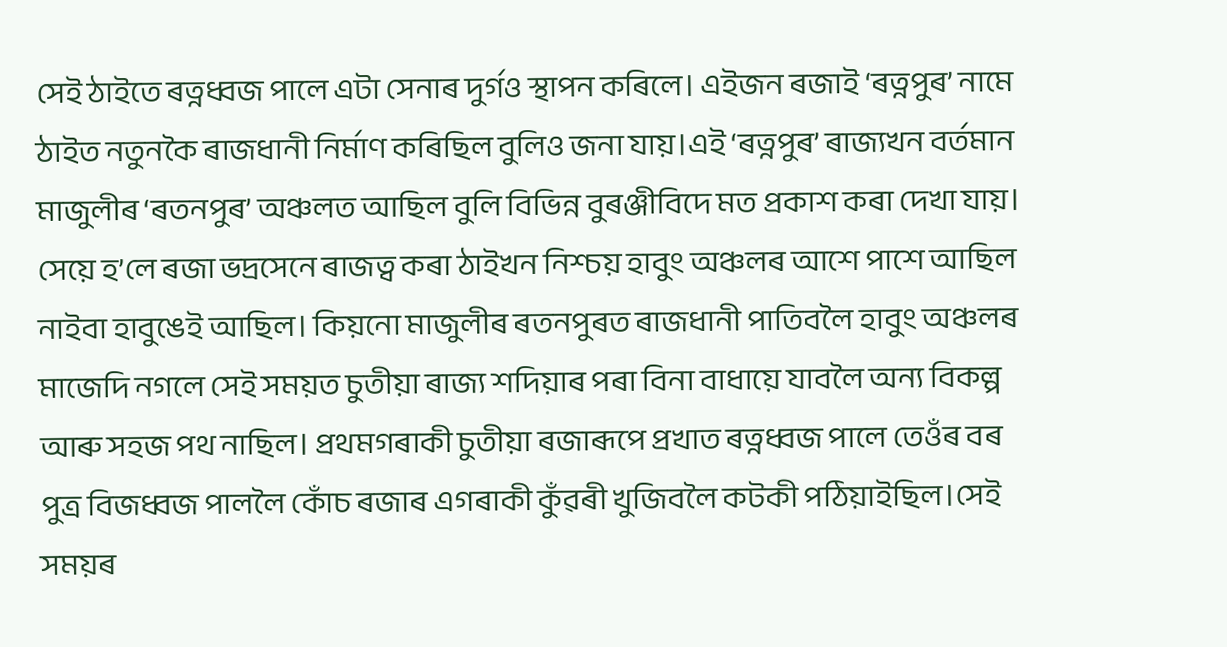সেই ঠাইতে ৰত্নধ্বজ পালে এটা সেনাৰ দুৰ্গও স্থাপন কৰিলে। এইজন ৰজাই ‘ৰত্নপুৰ’ নামে ঠাইত নতুনকৈ ৰাজধানী নিৰ্মাণ কৰিছিল বুলিও জনা যায়।এই ‘ৰত্নপুৰ’ ৰাজ্যখন বৰ্তমান মাজুলীৰ ‘ৰতনপুৰ’ অঞ্চলত আছিল বুলি বিভিন্ন বুৰঞ্জীবিদে মত প্ৰকাশ কৰা দেখা যায়। সেয়ে হ’লে ৰজা ভদ্ৰসেনে ৰাজত্ব কৰা ঠাইখন নিশ্চয় হাবুং অঞ্চলৰ আশে পাশে আছিল নাইবা হাবুঙেই আছিল। কিয়নো মাজুলীৰ ৰতনপুৰত ৰাজধানী পাতিবলৈ হাবুং অঞ্চলৰ মাজেদি নগলে সেই সময়ত চুতীয়া ৰাজ্য শদিয়াৰ পৰা বিনা বাধায়ে যাবলৈ অন্য বিকল্প আৰু সহজ পথ নাছিল। প্ৰথমগৰাকী চুতীয়া ৰজাৰূপে প্ৰখাত ৰত্নধ্বজ পালে তেওঁৰ বৰ পুত্ৰ বিজধ্বজ পাললৈ কোঁচ ৰজাৰ এগৰাকী কুঁৱৰী খুজিবলৈ কটকী পঠিয়াইছিল।সেই সময়ৰ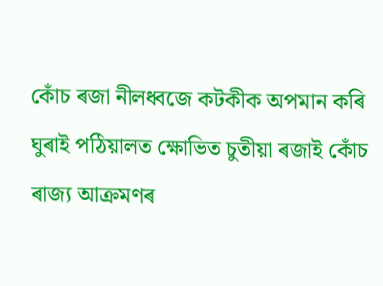কোঁচ ৰজা নীলধ্বজে কটকীক অপমান কৰি ঘুৰাই পঠিয়ালত ক্ষোভিত চুতীয়া ৰজাই কোঁচ ৰাজ্য আক্ৰমণৰ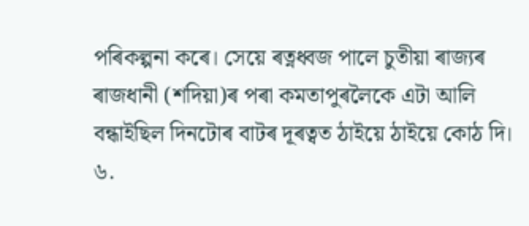পৰিকল্পনা কৰে। সেয়ে ৰত্নধ্বজ পালে চুতীয়া ৰাজ্যৰ ৰাজধানী (শদিয়া)ৰ পৰা কমতাপুৰলৈকে এটা আলি বন্ধাইছিল দিনটোৰ বাটৰ দূৰত্বত ঠাইয়ে ঠাইয়ে কোঠ দি। ৬.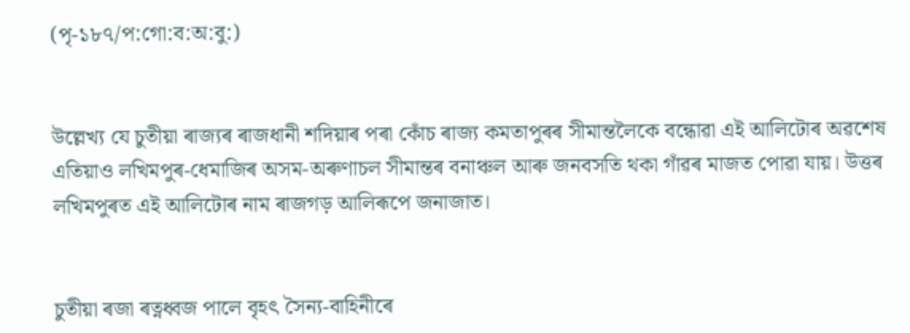(পৃ-১৮৭/প:গো:ব:অ:বু:)


উল্লেখ্য যে চুতীয়া ৰাজ্যৰ ৰাজধানী শদিয়াৰ পৰা কোঁচ ৰাজ্য কমতাপুৰৰ সীমান্তলৈকে বন্ধোৱা এই আলিটোৰ অৱশেষ এতিয়াও লখিমপুৰ-ধেমাজিৰ অসম-অৰুণাচল সীমান্তৰ বনাঞ্চল আৰু জনবসতি থকা গাঁৱৰ মাজত পোৱা যায়। উত্তৰ লখিমপুৰত এই আলিটোৰ নাম ৰাজগড় আলিৰূপে জনাজাত।


চুতীয়া ৰজা ৰত্নধ্বজ পালে বৃহৎ সৈন্য-বাহিনীৰে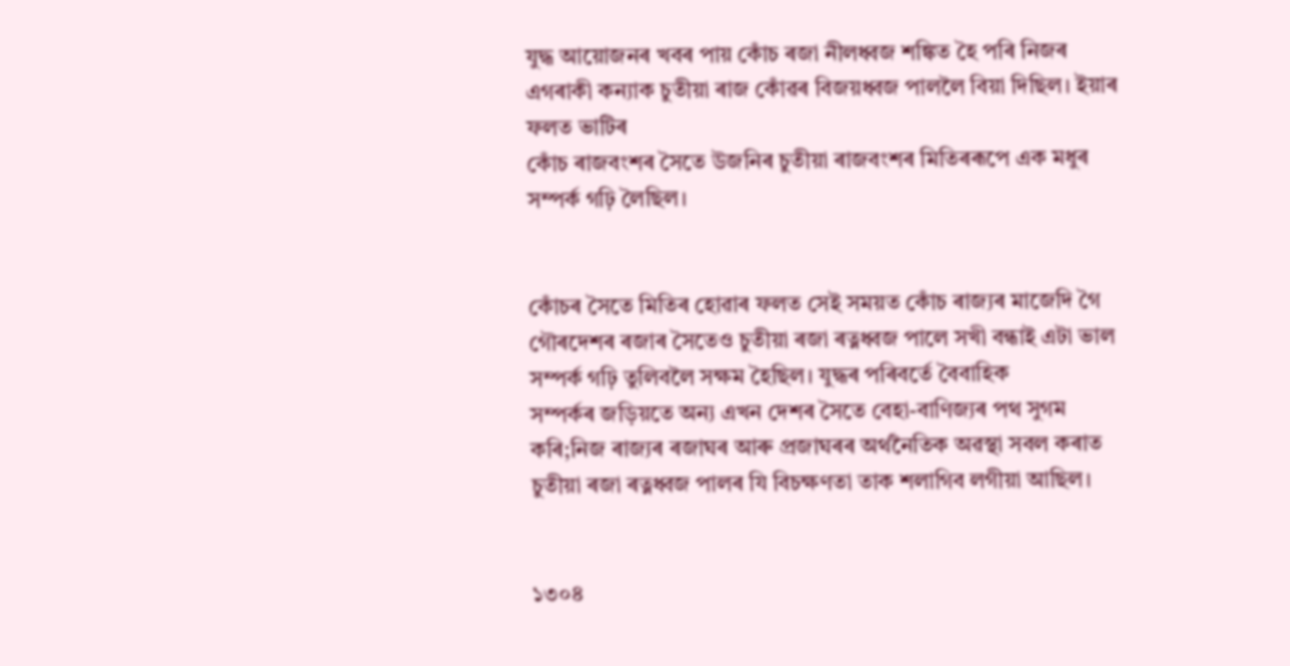যুদ্ধ আয়োজনৰ খবৰ পায় কোঁচ ৰজা নীলধ্বজ শঙ্কিত হৈ পৰি নিজৰ এগৰাকী কন্যাক চুতীয়া ৰাজ কোঁৱৰ বিজয়ধ্বজ পাললৈ বিয়া দিছিল। ইয়াৰ ফলত ভাটিৰ
কোঁচ ৰাজবংশৰ সৈতে উজনিৰ চুতীয়া ৰাজবংশৰ মিতিৰৰূপে এক মধুৰ সম্পৰ্ক গঢ়ি লৈছিল।


কোঁচৰ সৈতে মিতিৰ হোৱাৰ ফলত সেই সময়ত কোঁচ ৰাজ্যৰ মাজেদি গৈ গৌৰদেশৰ ৰজাৰ সৈতেও চুতীয়া ৰজা ৰত্নধ্বজ পালে সখী বন্ধাই এটা ভাল সম্পৰ্ক গঢ়ি তুলিবলৈ সক্ষম হৈছিল। যুদ্ধৰ পৰিবৰ্তে বৈবাহিক
সম্পৰ্কৰ জড়িয়তে অন্য এখন দেশৰ সৈতে বেহা-বাণিজ্যৰ পথ সুগম কৰি;নিজ ৰাজ্যৰ ৰজাঘৰ আৰু প্ৰজাঘৰৰ অৰ্থনৈতিক অৱস্থা সবল কৰাত চুতীয়া ৰজা ৰত্নধ্বজ পালৰ যি বিচক্ষণতা তাক শলাগিব লগীয়া আছিল।


১৩০৪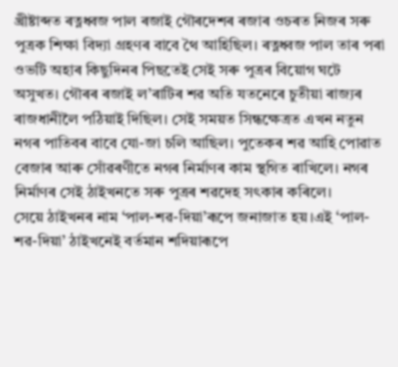খ্ৰীষ্টাব্দত ৰত্নধ্বজ পাল ৰজাই গৌৰদেশৰ ৰজাৰ ওচৰত নিজৰ সৰু পুত্ৰক শিক্ষা বিদ্যা গ্ৰহণৰ বাবে থৈ আহিছিল। ৰত্নধ্বজ পাল তাৰ পৰা ওভটি অহাৰ কিছুদিনৰ পিছতেই সেই সৰু পুত্ৰৰ বিয়োগ ঘটে অসুখত। গৌৰৰ ৰজাই ল’ৰাটিৰ শৱ অতি যতনেৰে চুতীয়া ৰাজ্যৰ ৰাজধানীলৈ পঠিয়াই দিছিল। সেই সময়ত সিন্ধক্ষেত্ৰত এখন নতুন নগৰ পাতিবৰ বাবে যো-জা চলি আছিল। পুতেকৰ শৱ আহি পোৱাত বেজাৰ আৰু সোঁৱৰণীতে নগৰ নিৰ্মাণৰ কাম স্থগিত ৰাখিলে। নগৰ নিৰ্মাণৰ সেই ঠাইখনতে সৰু পুত্ৰৰ শৱদেহ সৎকাৰ কৰিলে।
সেয়ে ঠাইখনৰ নাম ‘পাল-শৱ-দিয়া’ৰূপে জনাজাত হয়।এই ‘পাল-শৱ-দিয়া’ ঠাইখনেই বৰ্তমান শদিয়াৰূপে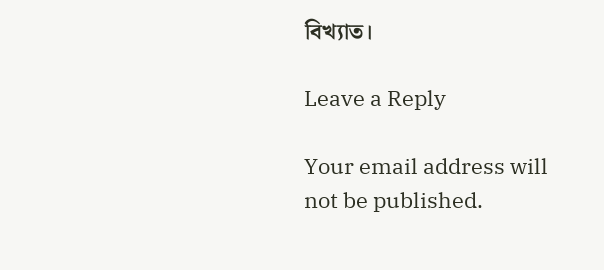বিখ্যাত।

Leave a Reply

Your email address will not be published.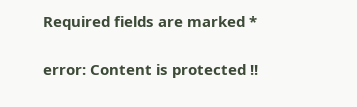Required fields are marked *

error: Content is protected !!